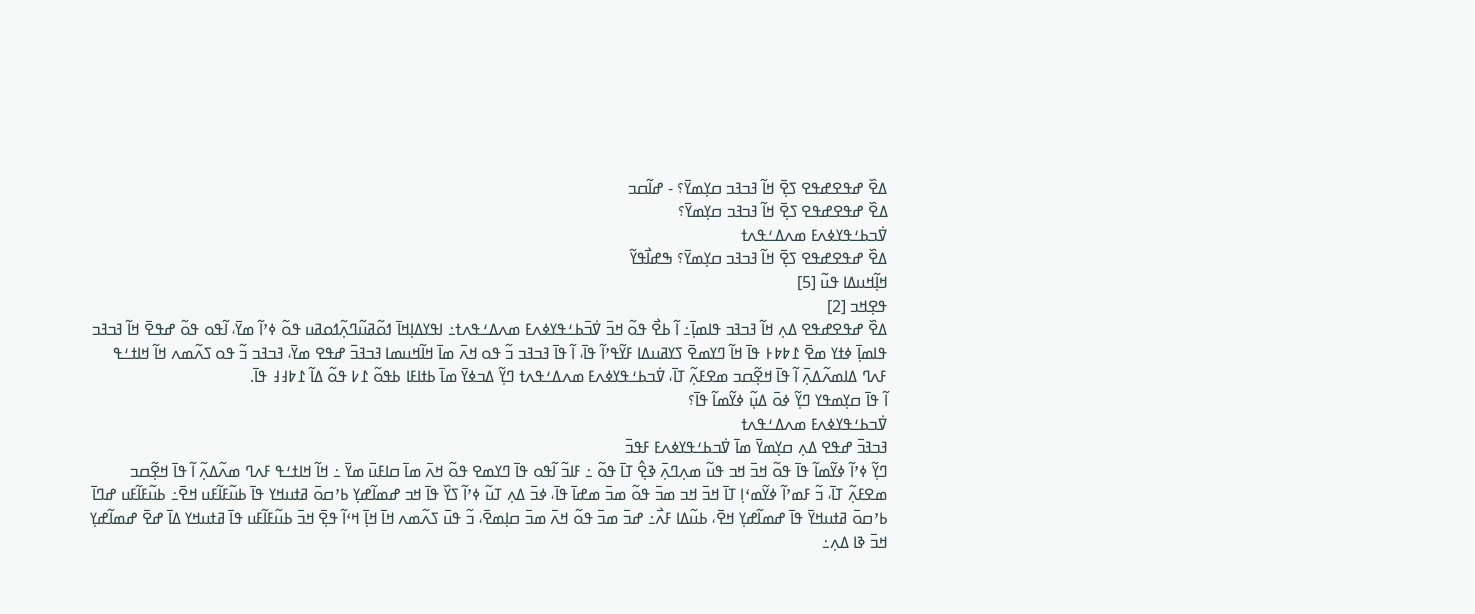ߡߐ߰ ߝߟߐߝߟߐ ߖߐ߲߫ ߞߊ߬ ߔߏߔߏ ߛߌ߲ߘߌ߫؟ - ߝߊ߬ߛߏ
ߡߐ߰ ߝߟߐߝߟߐ ߖߐ߲߫ ߞߊ߬ ߔߏߔߏ ߛߌ߲ߘߌ߫؟
ߜ߭ߏߕߑߟߌߦߍߓ ߘߍߡߑߟߍߙ
ߡߐ߰ ߝߟߐߝߟߐ ߖߐ߲߫ ߞߊ߬ ߔߏߔߏ ߛߌ߲ߘߌ߫؟ ߒߝߊ߯ߟߌ߬
ߞߊ߲߬ߞߎߡߊ ߟߎ߬ [5]
ߟߐ߲ߞߏ [2]
ߡߐ߰ ߝߟߐߝߟߐ ߡߍ߲ ߞߊ߬ ߔߏߔߏ ߟߊߘߊ߲߫߸ ߊ߬ ߕߐ߯ ߟߋ߬ ߞߏ߫ ߜ߭ߏ߫ߕߑߟߌߦߍߓ ߘߍߡߑߟߍߙ߸ ߊߟߌߡߊ߲ߞߊ߫ ߗߋ߬ߥߎ߬ߣߍ߲߬ߗߋߥߎ ߟߋ߬ ߦߴߊ߬ ߘߌ߫، ߊ߬ߟߋ ߟߋ߬ ߝߟߐ߫ ߞߊ߬ ߔߏߔߏ ߟߊߘߊ߲߫ ߦߙߌ ߘߐ߫ ߁߈߈߅ ߟߊ߫ ߞߊ߬ ߣߌߘߐ߫ ߖߌߥߎߡߊ ߓߌ߬ߟߴߊ߬ ߟߊ߫، ߊ߬ ߟߊ߫ ߔߏߔߏ ߏ߬ ߟߋ ߞߍ߫ ߘߊ߫ ߞߊ߬ߞߎߘߊ ߔߏߔߏ߫ ߝߟߐ ߘߌ߫، ߔߏߔߏ ߏ߬ ߟߋ ߖߍ߬ߘߍ ߞߊ߬ ߞߊߙߑߟ ߓߍߣ ߡߊߘߍ߬ߡߍ߲߫ ߊ߬ ߟߊ߫ ߞߐ߲߬ߛߏ ߘߐߓߍ߲߬ ߠߊ߫، ߜ߭ߏߕߑߟߌߦߍߓ ߘߍߡߑߟߍߙ ߣߌ߲߬ ߡߏߦߌ߫ ߘߊ߫ ߕߙߊߓߊ ߕߟߋ߬ ߁߇ ߟߋ߬ ߡߊ߬ ߁߈߃߃ ߟߊ߫.
ߊ߬ ߟߊ߫ ߛߌ߲ߘߟߌ ߣߌ߲߬ ߦߋ߫ ߡߎ߲߬ ߦߌ߬ߘߊ߬ ߟߊ߫؟
ߜ߭ߏߕߑߟߌߦߍߓ ߘߍߡߑߟߍߙ
ߔߏߔߏ߫ ߝߟߐ ߡߍ߲ ߛߌ߲ߘߌ߫ ߘߊ߫ ߜ߭ߏߕߑߟߌߦߍߓ ߓߟߏ߫
ߣߌ߲߬ ߦߴߊ߬ ߦߌ߬ߘߊ߬ ߟߊ߫ ߟߋ߬ ߞߏ߫ ߞߏ ߟߎ߬ ߘߍ߲ߣߍ߲߫ ߢߐ߲߮ ߠߊ߫ ߟߋ߬ ߸ ߓߊߏ߬ ߊ߬ߟߋ ߟߊ߫ ߣߌߘߐ ߟߋ߬ ߞߍ߫ ߘߊ߫ ߛߊߓߎ߫ ߘߌ߫ ߸ ߞߊ߬ ߞߊߙߑߟ ߓߍߣ ߘߍ߬ߡߍ߲߬ ߊ߬ ߟߊ߫ ߞߐ߲߬ߛߏ ߘߐߓߍ߲߬ ߠߊ߫، ߏ߬ ߓߘߴߊ߬ ߦߌ߬ߘߵߊ߲ ߠߊ߫ ߞߏ߫ ߞߏ ߘߏ߫ ߟߋ߬ ߘߏ߫ ߘߝߊ߫ ߟߊ߫، ߦߏ߫ ߡߍ߲ ߠߎ߬ ߦߴߊ߬ ߖߌ߰ ߟߊ߫ ߞߏ ߝߘߊ߬ߝߌ߲ ߕߴߛߋ߫ ߥߙߎߞߌ ߟߊ߫ ߕߎ߬ߓߊ߬ߓߎ ߞߐ߫߸ ߕߎ߬ߓߊ߬ߓߎ ߝߣߊ߫ ߕߴߛߋ߫ ߥߙߎߞߌ߫ ߟߊ߫ ߝߘߊ߬ߝߌ߲ ߞߐ߫، ߕߎ߬ߡߊ ߓߍ߯߸ ߝߏ߫ ߘߏ߫ ߟߋ߬ ߞߍ߫ ߘߏ߫ ߛߊ߲ߘߐ߫، ߏ߬ ߟߎ߫ ߖߍ߬ߘߍ ߞߊ߫ ߞߊ߲߫ ߞߵߊ߬ ߟߐ߲߫ ߞߏ߫ ߕߎ߬ߓߊ߬ߓߎ ߟߊ߫ ߥߙߎߞߌ ߡߊ߫ ߝߐ߫ ߝߘߊ߬ߝߌ߲ ߞߏ߫ ߢߊ ߡߍ߲߸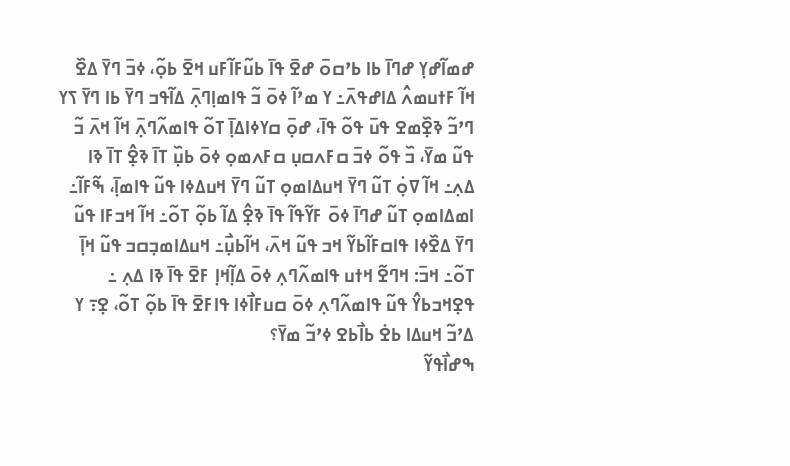ߝߘߊ߬ߝߌ߲ ߝߣߊ߫ ߕߊ ߕߴߛߋ߫ ߝߐ߫ ߟߊ߫ ߕߎ߬ߓߊ߬ߓߎ ߞߐ߫ ߕߋ߲߬، ߦߏ߫ ߣߌ߫ ߡߐ߰ ߞߊ߬ ߓߙߎߘߍ߮ ߡߊߝߟߍ߫߸ ߌ ߘߴߊ߬ ߦߋ߫ ߏ߬ ߟߊߘߊ߲ߣߍ߲߫ ߡߊ߬ߟߏ ߣߌ߫ ߕߊ ߣߌ߫ ߖߌ ߣߴߏ߬ ߢߐ߲߰ߘߐ ߟߎ߫ ߟߋ߬ ߟߊ߫، ߝߋ߲߫ ߛߌߦߊߡߊ߲߫ ߠߋ߬ ߟߊߘߍ߬ߣߍ߲߫ ߞߊ߬ ߞߍ߫ ߏ߬ ߟߎ߬ ߘߌ߫، ߏ߰ ߟߋ߬ ߦߏ߫ ߛߓߍߛߎ߲ ߛߓߍߘߋ߲ ߦߋ߫ ߕߎ߲߰ ߠߊ߫ ߢߐ߲߮ ߠߊ߫ ߢߊ ߡߍ߲߸ ߞߊ߬ ߜߋ߲߭ ߠߎ߬ ߣߌ߫ ߞߎߡߊߘߋ߲ ߠߎ߬ ߣߌ߫ ߞߎߡߦߊ ߟߎ߬ ߟߊߘߊ߲߫، ߒ߬ߓߊ߬߸ ߊߘߡߊߘߋ߲ ߠߎ߬ ߝߣߊ߫ ߦߋ߫ ߓߌ߬ߟߊ߬ ߟߊ߫ ߢߐ߲߮ ߡߊ߬ ߕߋ߲߬ ߠߋ߬߸ ߞߊ߬ ߞߏߓߊ ߟߎ߬ ߣߌ߫ ߡߐ߰ߦߊ ߟߊߛߓߊ߬ߕߌ߬ ߞߏ ߟߎ߬ ߞߍ߫، ߞߊ߬ߕߎ߲߯߸ ߞߎߡߊߘߏ߲ߛߏ ߟߎ߬ ߞߊ߲߫ ߠߋ߬߸ ߞߏ߫: ߞߣߐ߬ ߞߙߎ ߟߊߘߍ߬ߣߍ߲ ߦߋ߫ ߡߊ߲߬ߞߊ߲ ߓߐ߫ ߟߊ߫ ߢߊ ߡߍ߲ ߸ ߟߐ߲ߞߏߕߌ߮ ߟߎ߬ ߟߊߘߍ߬ߣߍ߲ ߦߋ߫ ߛߎߓߊ߯ߦߊ ߟߊߓߐ߫ ߟߊ߫ ߕߋ߲߬ ߠߋ߬، ߐ߲߹ ߌ ߡߴߏ߬ ߞߎߡߊ ߕߐ߭ ߕߊ߯ߕߐ ߦߴߏ߬ ߘߌ߫؟
ߒߝߊ߯ߟߌ߬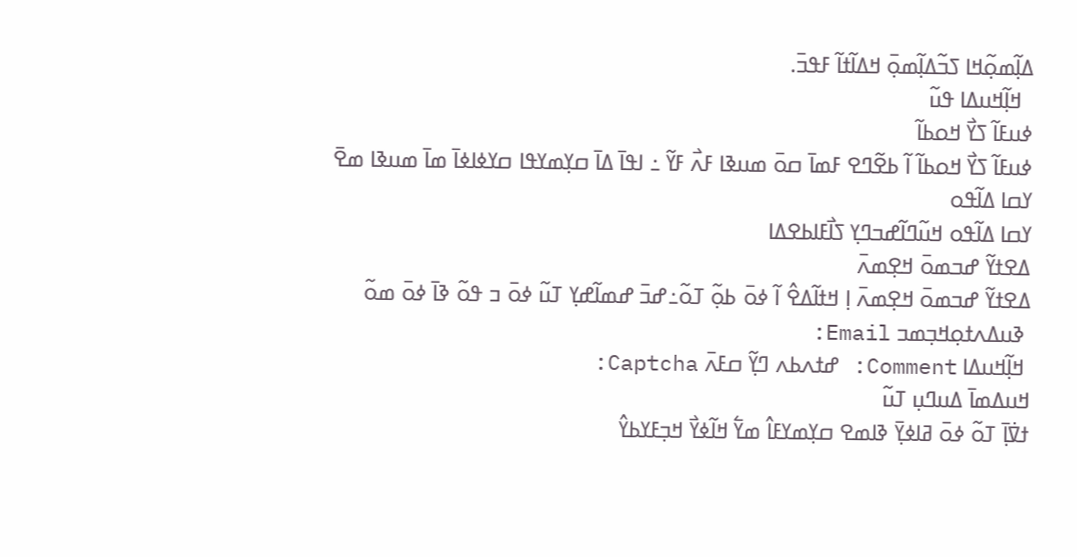ߡߊ߲߬ߘߋ߲߬ߞߊ ߖߏ߬ߡߊ߲߬ߘߋ߲߫ ߞߡߊ߬ߙߊ߬ ߓߟߏ߫.
  ߞߊ߲߬ߞߎߡߊ ߟߎ߬
ߦߎߓߊ߬ ߖߌ߯ ߞߋߕߊ߬
ߦߎߓߊ߬ ߖߌ߯ ߞߋߕߊ߬ ߊ߬ ߕߐ߬ߣߐ ߓߘߊ߫ ߛߋ߫ ߘߎߢߊ ߓߍ߯ ߓߌ߬ ߸ ߊߟߊ߫ ߡߊ߫ ߛߌ߲ߘߌߟߊ ߛߌߦߊߦߊ߫ ߘߊ߫ ߘߎߢߊ ߘߐ߫
ߌߛߊ ߡߊ߬ߟߋ
ߌߛߊ ߡߊ߬ߟߋ ߞߎ߬ߣߊ߬ߝߏߣߌ߲ ߖߊ߯ߓߊߕߐߡߊ
ߡߐߙߌ߬ ߝߏߘߋ߫ ߞߐ߲ߘߍ߫
ߡߐߙߌ߬ ߝߏߘߋ߫ ߞߐ߲ߘߍ߫ ߊ߲ ߞߙߊ߬ߡߐ߮ ߊ߬ ߦߋ߫ ߕߋ߲߬ ߠߋ߬߸ߝߏ߫ ߝߘߊ߬ߝߌ߲ ߠߎ߬ ߦߋ߫ ߏ ߟߋ߬ ߢߊ߫ ߦߋ߫ ߘߋ߬
 ߢߎߡߍߙߋ߲ߞߏ߲ߘߏ Email:
 ߞߊ߲߬ߞߎߡߊ Comment: ߝߙߍߕߍ ߣߌ߲߬ ߛߓߍ߫ Captcha:
ߞߎߡߘߊ߫ ߡߎߣߎ߲ ߠߎ߬
ߙߜ߭ߊ߲߫ ߠߋ߬ ߦߋ߫ ߥߊߦߌ߲߫ ߢߊߘߐ ߛߌ߲ߘߌߓߊ߮ ߘߌ߱ ߞߊ߬ߦߌ߯ ߞߏ߲ߓߌߕߌ߮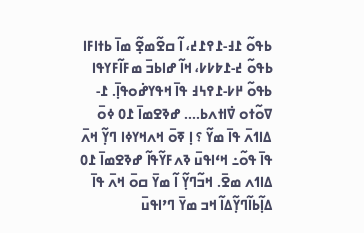ߕߟߋ߬ ߁߃-߁߉߁߄، ߊ߬ ߛߐ߬ߘߐ߲߬ ߘߊ߫ ߕߙߊߓߊ ߕߟߋ߬ ߄-߁߈߇߇، ߞߊ߬ ߝߊߕߏ߫ ߘߓߊ߬ߓߌߟߊ ߕߟߋ߬ ߂߇-߁߉߆߃ ߟߊ߫ ߞߟߌߝ߭ߋߟߊ߲߫. ߁- ߜߋ߬ߙߋ ߜ߭ߊߙߍߕ.... ߝߢߐߘߊ߫ ߁߀ ߦߋ߫ ߡߊߗߍ߫ ߟߊ߫ ߘߌ߬ ؟ ߊ߲ ߧߋ߫ ߞߍߞߌߦߊ ߣߌ߲߬ ߞߍ߫ ߟߊ߫ ߟߋ߬߸ ߞߵߊߟߎ߫ ߢߍߓߌ߬ߟߊ߬ ߝߢߐߘߊ߫ ߁߀ ߡߊߗߍ ߘߐ߫. ߞߏ߬ߣߌ߲߬ ߊ߬ ߘߌ߫ ߛߋ߫ ߞߍ߫ ߟߊ߫ ߡߊ߲߬ߕߊ߬ߣߌ߲߬ߡߊ߬ ߞߏ ߘߌ߫ ߣߴߊߟߎ߫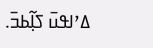ߡߴߊߟߎ߫ ߖߊ߲߬ߕߏ߫.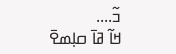ߏ߬....
ߞߊ߬ ߥߊ߫ ߛߊ߲ߘߐ߫